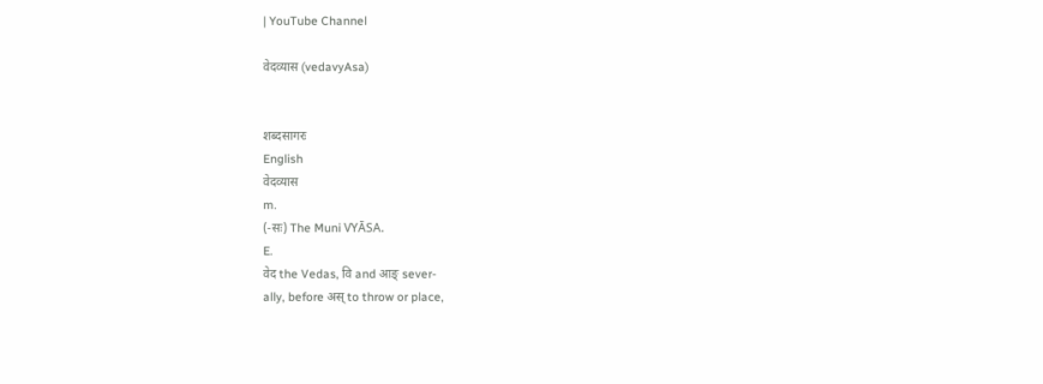| YouTube Channel

वेदव्यास (vedavyAsa)


शब्दसागरः
English
वेदव्यास
m.
(-सः) The Muni VYĀSA.
E.
वेद the Vedas, वि and आङ् sever-
ally, before अस् to throw or place,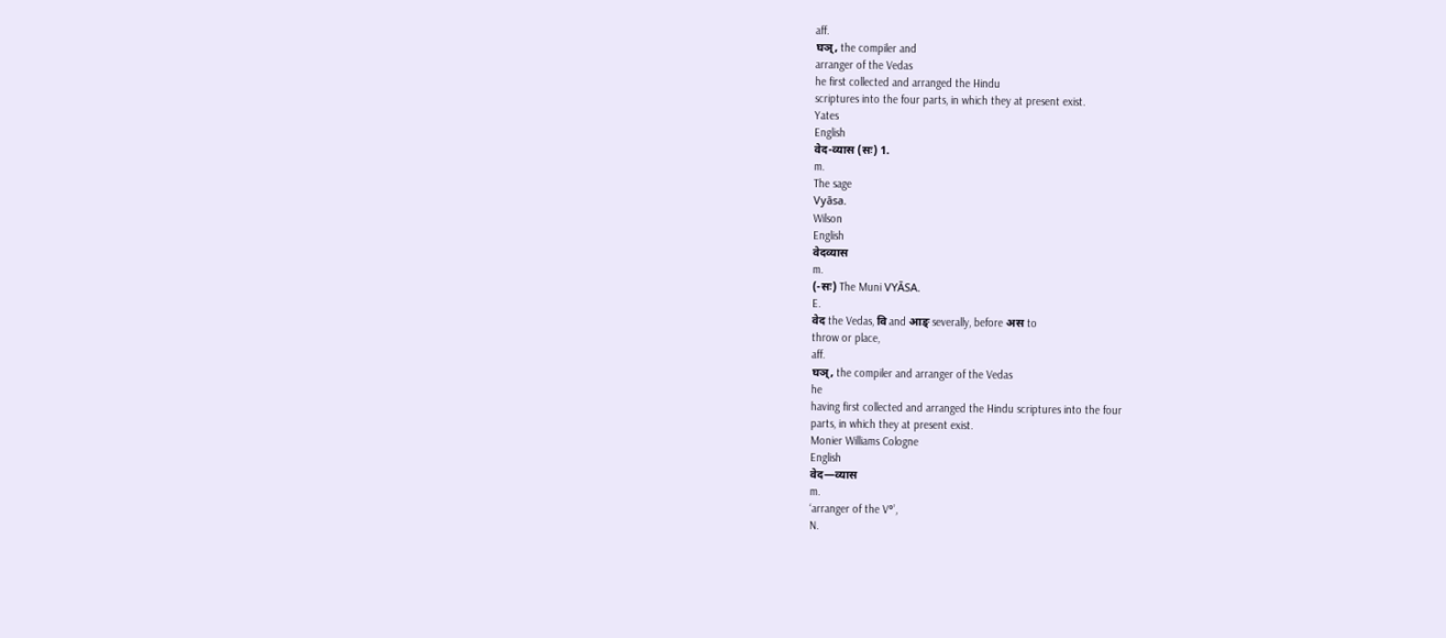aff.
घञ्, the compiler and
arranger of the Vedas
he first collected and arranged the Hindu
scriptures into the four parts, in which they at present exist.
Yates
English
वेद-व्यास (सः) 1.
m.
The sage
Vyāsa.
Wilson
English
वेदव्यास
m.
(-सः) The Muni VYĀSA.
E.
वेद the Vedas, वि and आङ् severally, before अस to
throw or place,
aff.
घञ्, the compiler and arranger of the Vedas
he
having first collected and arranged the Hindu scriptures into the four
parts, in which they at present exist.
Monier Williams Cologne
English
वेद—व्यास
m.
‘arranger of the V°’,
N.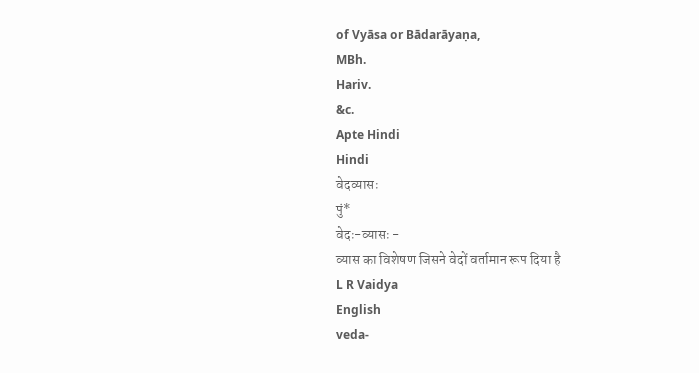of Vyāsa or Bādarāyaṇa,
MBh.
Hariv.
&c.
Apte Hindi
Hindi
वेदव्यासः
पुं*
वेदः-व्यासः -
व्यास का विशेषण जिसने वेदों वर्तामान रूप दिया है
L R Vaidya
English
veda-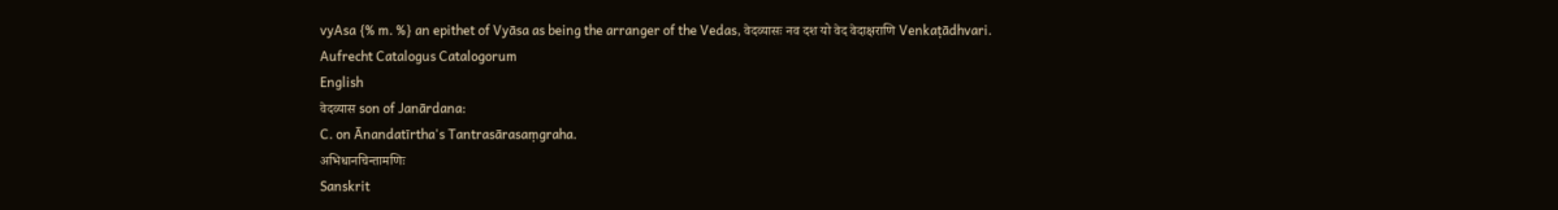vyAsa {% m. %} an epithet of Vyāsa as being the arranger of the Vedas, वेदव्यासः नव दश यो वेद वेदाक्षराणि Venkaṭādhvari.
Aufrecht Catalogus Catalogorum
English
वेदव्यास son of Janārdana:
C. on Ānandatīrtha's Tantrasārasaṃgraha.
अभिधानचिन्तामणिः
Sanskrit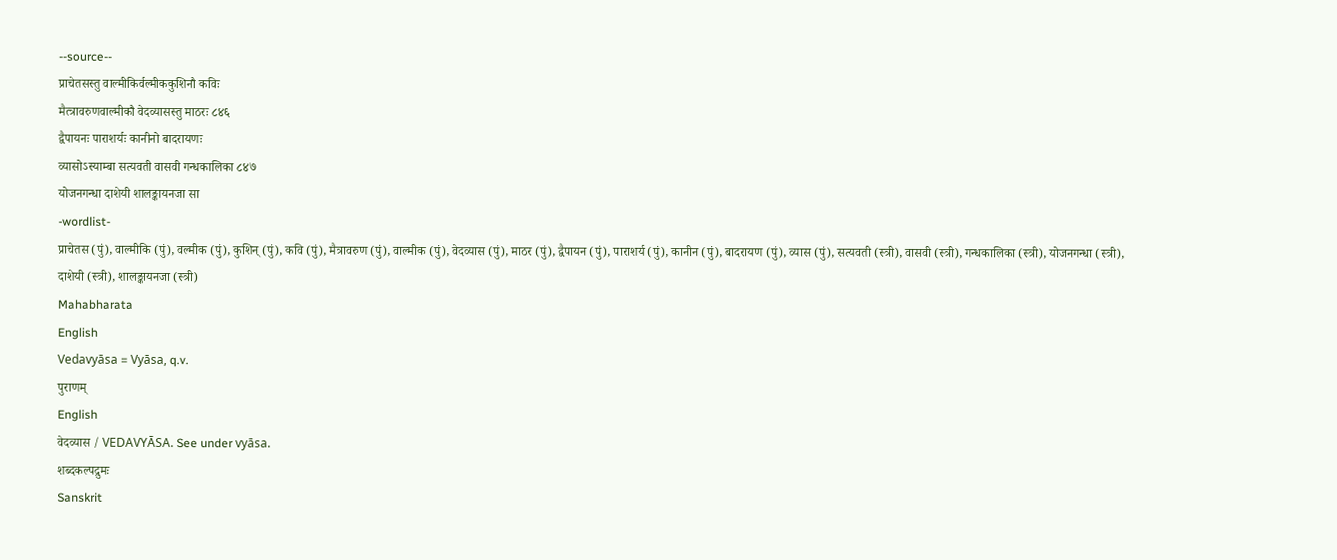--source--
प्राचेतसस्तु वाल्मीकिर्वल्मीककुशिनौ कविः
मैत्त्रावरुणवाल्मीकौ वेदव्यासस्तु माठरः ८४६
द्वैपायनः पाराशर्यः कानीनो बादरायणः
व्यासोऽस्याम्बा सत्यवती वासवी गन्धकालिका ८४७
योजनगन्धा दाशेयी शालङ्कायनजा सा
-wordlist-
प्राचेतस (पुं), वाल्मीकि (पुं), वल्मीक (पुं), कुशिन् (पुं), कवि (पुं), मैत्रावरुण (पुं), वाल्मीक (पुं), वेदव्यास (पुं), माठर (पुं), द्वैपायन (पुं), पाराशर्य (पुं), कानीन (पुं), बादरायण (पुं), व्यास (पुं), सत्यवती (स्त्री), वासवी (स्त्री), गन्धकालिका (स्त्री), योजनगन्धा (स्त्री), दाशेयी (स्त्री), शालङ्कायनजा (स्त्री)
Mahabharata
English
Vedavyāsa = Vyāsa, q.v.
पुराणम्
English
वेदव्यास / VEDAVYĀSA. See under vyāsa.
शब्दकल्पद्रुमः
Sanskrit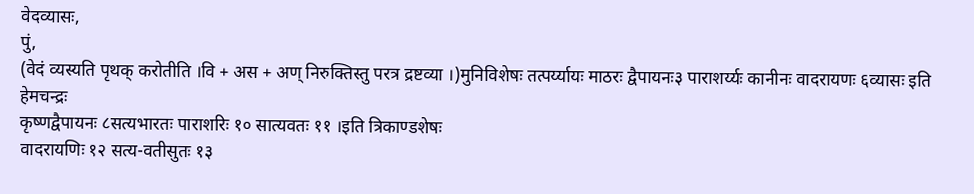वेदव्यासः,
पुं,
(वेदं व्यस्यति पृथक् करोतीति ।वि + अस + अण् निरुक्तिस्तु परत्र द्रष्टव्या ।)मुनिविशेषः तत्पर्य्यायः माठरः द्वैपायनः३ पाराशर्य्यः कानीनः वादरायणः ६व्यासः इति हेमचन्द्रः
कृष्णद्वैपायनः ८सत्यभारतः पाराशरिः १० सात्यवतः ११ ।इति त्रिकाण्डशेषः
वादरायणिः १२ सत्य-वतीसुतः १३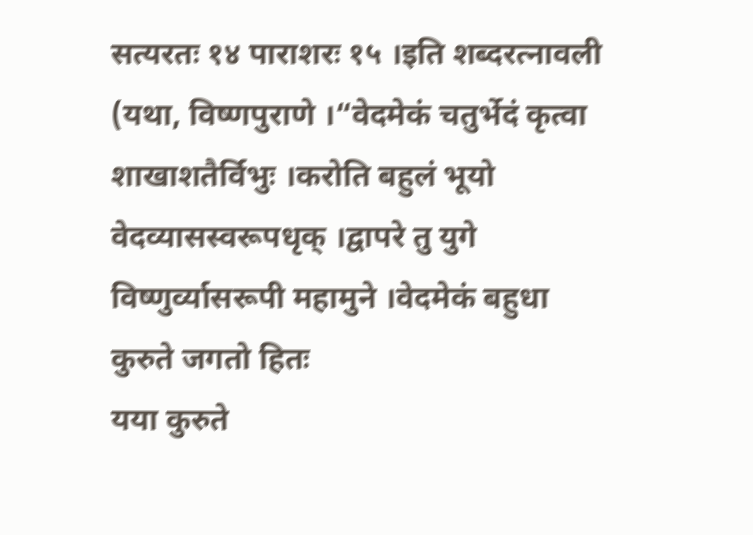सत्यरतः १४ पाराशरः १५ ।इति शब्दरत्नावली
(यथा, विष्णपुराणे ।“वेदमेकं चतुर्भेदं कृत्वा शाखाशतैर्विभुः ।करोति बहुलं भूयो वेदव्यासस्वरूपधृक् ।द्वापरे तु युगे विष्णुर्व्यासरूपी महामुने ।वेदमेकं बहुधा कुरुते जगतो हितः
यया कुरुते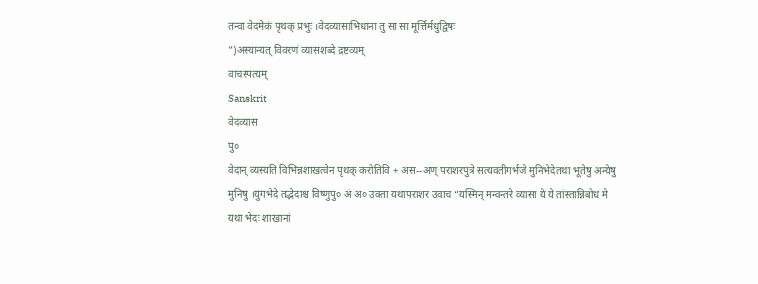तन्वा वेदमेकं पृथक् प्रभुः ।वेदव्यासाभिधाना तु सा सा मूर्त्तिर्मधुद्विषः
”)अस्यान्यत् विवरणं व्यासशब्दे द्रष्टव्यम्
वाचस्पत्यम्
Sanskrit
वेदव्यास
पु०
वेदान् व्यस्यति विभिन्नशाखत्वेन पृथक् करोतिवि + अस--अण् पराशरपुत्रे सत्यवतीगर्भजे मुनिभेदेतथा भूतेषु अन्येषु मुनिषु ।युगभेदे तद्भेदाश्च विष्णुपु० अं अ० उक्ता यथापराशर उवाच “यस्मिन् मन्वन्तरे व्यासा ये ये तांस्तान्निबोध मे यथा भेदः शाखानां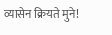व्यासेन क्रियते मुने!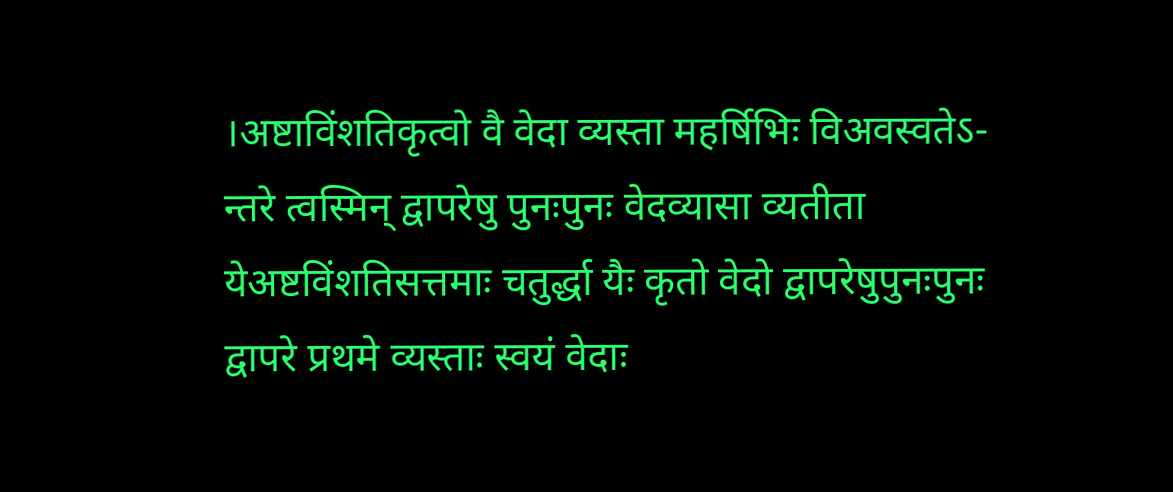।अष्टाविंशतिकृत्वो वै वेदा व्यस्ता महर्षिभिः विअवस्वतेऽ-न्तरे त्वस्मिन् द्वापरेषु पुनःपुनः वेदव्यासा व्यतीता येअष्टविंशतिसत्तमाः चतुर्द्धा यैः कृतो वेदो द्वापरेषुपुनःपुनः द्वापरे प्रथमे व्यस्ताः स्वयं वेदाः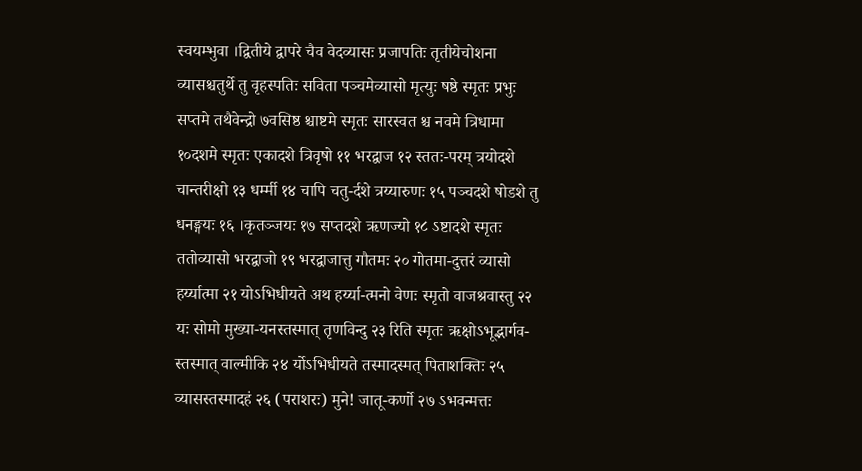स्वयम्भुवा ।द्वितीये द्वापरे चैव वेदव्यासः प्रजापतिः तृतीयेचोशना व्यासश्चतुर्थे तु वृहस्पतिः सविता पञ्चमेव्यासो मृत्युः षष्ठे स्मृतः प्रभुः सप्तमे तथैवेन्द्रो ७वसिष्ठ श्चाष्टमे स्मृतः सारस्वत श्च नवमे त्रिधामा १०दशमे स्मृतः एकादशे त्रिवृषो ११ भरद्वाज १२ स्ततः-परम् त्रयोदशे चान्तरीक्षो १३ धर्म्मी १४ चापि चतु-र्दशे त्रय्यारुणः १५ पञ्चदशे षोडशे तु धनङ्गयः १६ ।कृतञ्जयः १७ सप्तदशे ऋणज्यो १८ ऽष्टादशे स्मृतः ततोव्यासो भरद्वाजो १९ भरद्वाजात्तु गौतमः २० गोतमा-दुत्तरं व्यासो हर्य्यात्मा २१ योऽभिधीयते अथ हर्य्या-त्मनो वेणः स्मृतो वाजश्रवास्तु २२ यः सोमो मुख्या-यनस्तस्मात् तृणविन्दु २३ रिति स्मृतः ऋक्षोऽभूद्भार्गव-स्तस्मात् वाल्मीकि २४ र्योऽभिधीयते तस्मादस्मत् पिताशक्तिः २५ व्यासस्तस्मादहं २६ (पराशरः) मुने! जातू-कर्णो २७ ऽभवन्मत्तः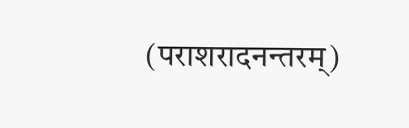(पराशरादनन्तरम्)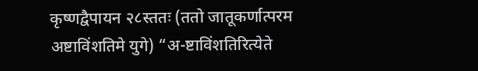कृष्णद्वैपायन २८स्ततः (ततो जातूकर्णात्परम अष्टाविंशतिमे युगे) “अ-ष्टाविंशतिरित्येते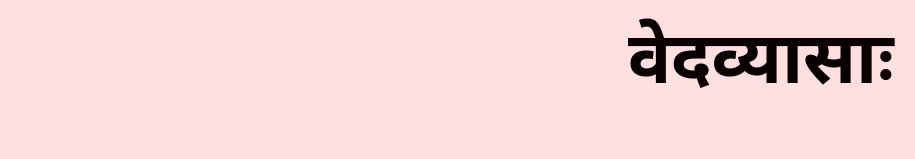वेदव्यासाः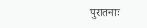पुरातनाः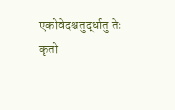एकोवेदश्चतुर्द्धातु तेः कृतो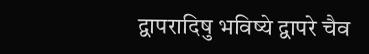द्वापरादिषु भविष्ये द्वापरे चैव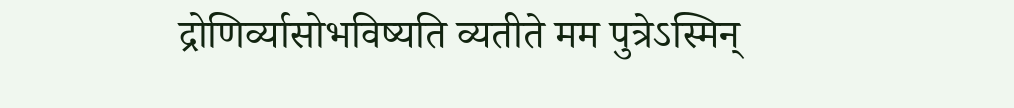द्रोणिर्व्यासोभविष्यति व्यतीते मम पुत्रेऽस्मिन्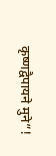कृष्णद्वैपायने मुने”!